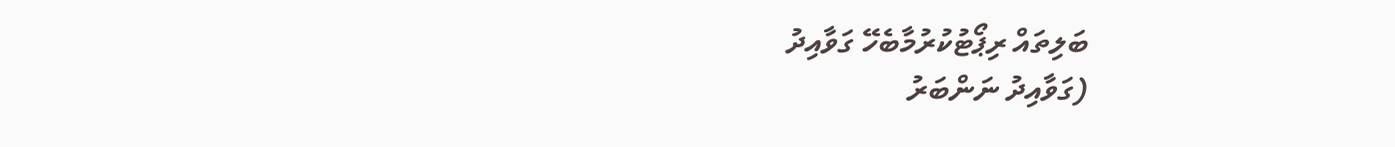ބަލިތައް ރިޕޯޓުކުރުމާބެހޭ ގަވާއިދު
(ގަވާއިދު ނަންބަރު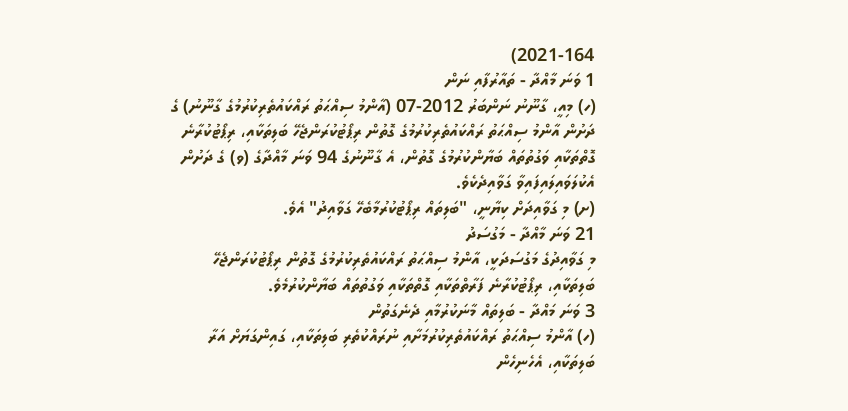2021-164)
1 ވަނަ މާއްދާ - ތައާރުފާއި ނަން
(ހ) މިއީ، ގާނޫނު ނަންބަރު 2012-07 (އާންމު ސިއްޙަތު ރައްކައުތެރިކުރުމުގެ ގާނޫނު) ގެ ދަށުން އާންމު ސިއްޙަތު ރައްކައުތެރިކުރުމުގެ ގޮތުން ރިޕޯޓުކުރަންޖެހޭ ބަލިތަކާއި، ރިޕޯޓުކުރާނެ ގޮތްތަކާއި ވަގުތުތައް ބަޔާންކުރުމުގެ ގޮތުން، އެ ގާނޫނުގެ 94 ވަނަ މާއްދާގެ (ވ) ގެ ދަށުން އެކުލަވައިލައިފައިވާ ގަވާއިދެކެވެ.
(ށ) މި ގަވާއިދަށް ކިޔާނީ، "ބަލިތައް ރިޕޯޓުކުރުމާބެހޭ ގަވާއިދު" އެވެ.
21 ވަނަ މާއްދާ - މަގުސަދު
މި ގަވާއިދުގެ މަގުސަދަކީ، އާންމު ސިއްޙަތު ރައްކައުތެރިކުރުމުގެ ގޮތުން ރިޕޯޓުކުރަންޖެހޭ ބަލިތަކާއި، ރިޕޯޓުކުރާނެ ފަރާތްތަކާއި ގޮތްތަކާއި ވަގުތުތައް ބަޔާންކުރުމެވެ.
3 ވަނަ މައްދާ - ބަލިތައް މާނަކުރުމާއި ދެނެގަތުން
(ހ) އާންމު ސިއްޙަތު ރައްކައުތެރިކުރުމަށާއި ނުރައްކުތެރި ބަލިތަކާއި، ގައިންގަޔަށް އަރާ ބަލިތަކާއި، އެހެނިހެން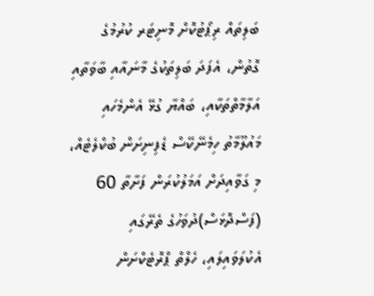ބަލިތައް ރިޕޯޓުކޮށް މޮނިޓަރ ކުރުމުގެ ގޮތުން، އެފަދަ ބަލިތަކުގެ މާނައާއި ބާވަތާއި އަލާމާތްތަކާއި، ބައްޔާ ގުޅޭ އެންމެހައި މައުލޫމާތު ހިމެނޭކޭސް ޑެފިނިށަން ބުކްލެޓެއް، މި ގަވާއިދަށް އަމަލުކުރަން ފަށާތާ 60 (ފަސްދޮޅަސް)ދުވަހުގެ ތެރޭގައި އެކުލަވައިލައި، ހެލްތް ޕްރޮޓެކްށަން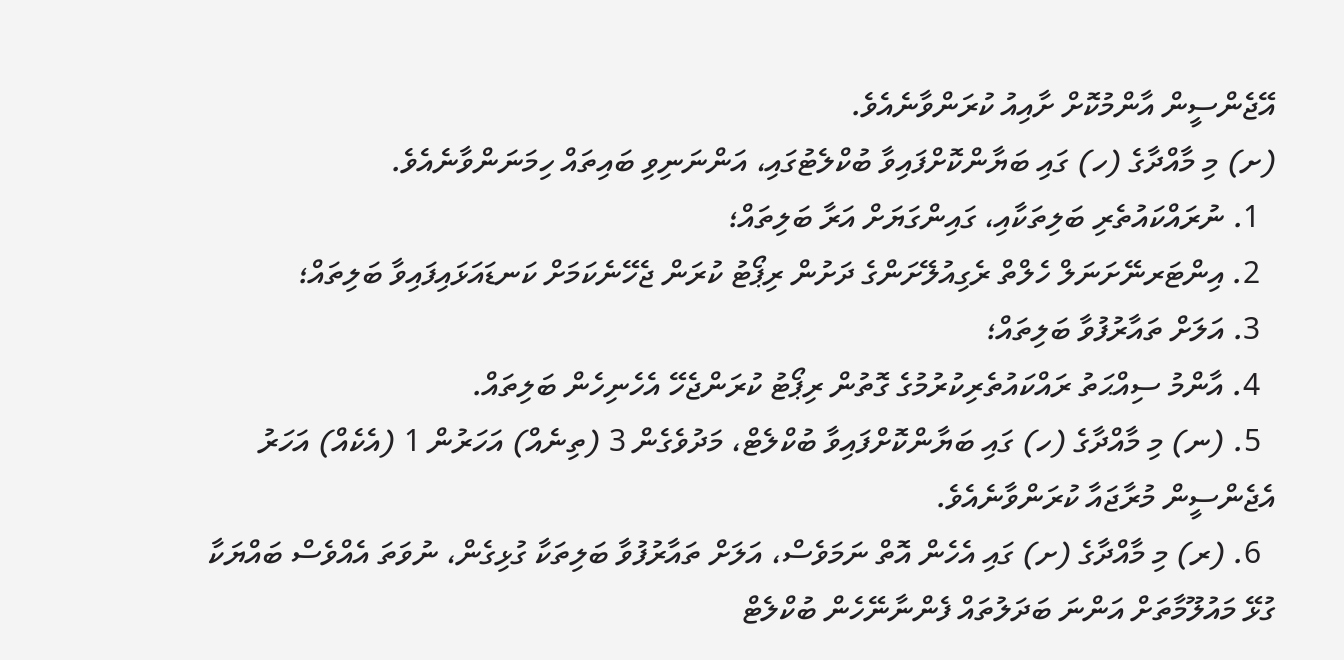އޭޖެންސީން އާންމުކޮށް ށާއިއު ކުރަންވާނެއެވެ.
(ށ) މި މާއްދާގެ (ހ) ގައި ބަޔާންކޮށްފައިވާ ބުކްލެޓުގައި، އަންނަނިވި ބައިތައް ހިމަނަންވާނެއެވެ.
  1. ނުރައްކައުތެރި ބަލިތަކާއި، ގައިންގަޔަށް އަރާ ބަލިތައް؛
  2. އިންޓަރނޭށަނަލް ހެލްތް ރެގިއުލޭށަންގެ ދަށުން ރިޕޯޓު ކުރަން ޖެހޭނެކަމަށް ކަނޑައަޅައިފައިވާ ބަލިތައް؛
  3. އަލަށް ތައާރުފުވާ ބަލިތައް؛
  4. އާންމު ސިއްޙަތު ރައްކައުތެރިކުރުމުގެ ގޮތުން ރިޕޯޓު ކުރަންޖެހޭ އެހެނިހެން ބަލިތައް.
  5. (ނ) މި މާއްދާގެ (ހ) ގައި ބަޔާންކޮށްފައިވާ ބުކްލެޓް، މަދުވެގެން 3 (ތިނެއް) އަހަރުން 1 (އެކެއް) އަހަރު އެޖެންސީން މުރާޖައާ ކުރަންވާނެއެވެ.
  6. (ރ) މި މާއްދާގެ (ށ) ގައި އެހެން އޮތް ނަމަވެސް، އަލަށް ތައާރުފުވާ ބަލިތަކާ ގުޅިގެން، ނުވަތަ އެއްވެސް ބައްޔަކާ ގުޅޭ މައުލޫމާތަށް އަންނަ ބަދަލުތައް ފެންނާނޭހެން ބުކްލެޓް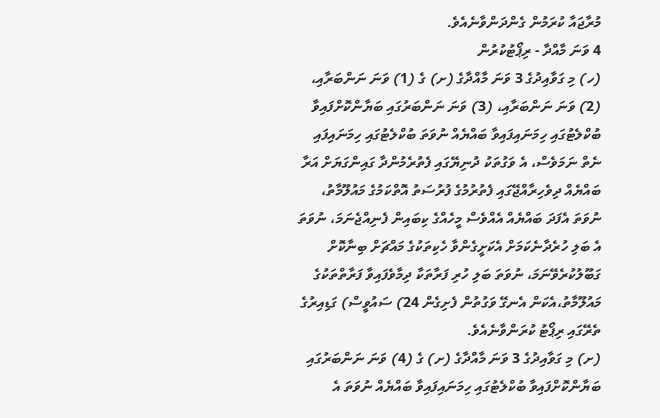މުރާޖައާ ކުރަމުން ގެންދަންވާނެއެވެ.
4 ވަނަ މާއްދާ - ރިޕޯޓުކުރުން
(ހ) މި ގަވާއިދުގެ 3 ވަނަ މާއްދާގެ (ށ) ގެ (1) ވަނަ ނަންބަރާއި، (2) ވަނަ ނަންބަރާއި، (3) ވަނަ ނަންބަރުގައި ބަޔާންކޮށްފައިވާ ބުކްލެޓުގައި ހިމަނައިފައިވާ ބައްޔެއް ނުވަތަ ބުކްލެޓުގައި ހިމަނައިފައި ނެތް ނަމަވެސް، އެ ވަގުތަކު ދުނިޔޭގައި ފެތުރެމުންދާ ގައިންގަޔަށް އަރާ ބައްޔެއް ދިވެހިރާއްޖޭގައި ފެތުރުމުގެ ފުރުސަތު އޮތްކަމުގެ މައުލޫމާތު، ނުވަތަ އެފަދަ ބައްޔެއް އެއްވެސް މީހެއްގެ ކިބައިން ފެނިއްޖެނަމަ، ނުވަތަ އެ ބަލި ހުރެދާނެކަމަށް އެކަށީގެންވާ ހެކިތަކުގެ މައްޗަށް ބިނާކޮށް ގަބޫލުކުރެވޭނަމަ، ނުވަތަ ބަލި ހުރި ފަރާތަކާ ދިމާވެފައިވާ ފަރާތްތަކުގެ މައުލޫމާތު،އެކަން އެނގޭ ވަގުތުން ފެށިގެން 24) ސައުވީސް) ގަޑިއިރުގެ ތެރޭގައި ރިޕޯޓު ކުރަންވާނެއެވެ.
(ށ) މި ގަވާއިދުގެ 3 ވަނަ މާއްދާގެ (ށ) ގެ (4) ވަނަ ނަންބަރުގައި ބަޔާންކޮށްފައިވާ ބުކްލެޓުގައި ހިމަނައިފައިވާ ބައްޔެއް ނުވަތަ އެ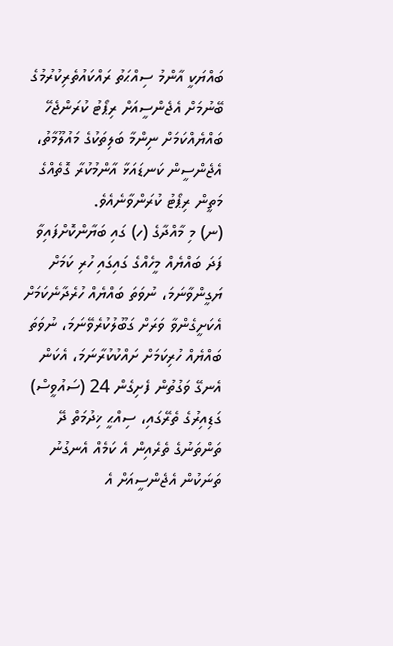ބައްޔަކީ އާންމު ސިއްޙަތު ރައްކައުތެރިކުރުމުގެ ބޭނުމަށް އެޖެންސީއަށް ރިޕޯޓު ކުރަންޖެހޭ ބައްޔެއްކަމަށް ނިންމާ ބަލިތަކުގެ މައުލޫމާތު، އެޖެންސީން ކަނޑައަޅާ އާންމުކުރާ ގޮތެއްގެ މަތީން ރިޕޯޓު ކުރަންވާނެއެވެ.
(ނ) މި މާއްދާގެ (ހ) ގައި ބަޔާންކޮށްފައިވާ ފަދަ ބައްޔެއް މީހެއްގެ ގައިގައި ހުރި ކަމަށް ޔަގީންވާނަމަ، ނުވަތަ ބައްޔެއް ހުރެދާނެކަމަށް އެކަށީގެންވާ ވަރަށް ގަބޫލުކުރެވޭނަމަ، ނުވަތަ ބައްޔެއް ހުރިކަމަށް ށައްކުކުރާނަމަ، އެކަން އެނގޭ ވަގުތުން ފެށިގެން 24 (ސައުވީސް) ގަޑިއިރުގެ ތެރޭގައި، ސިއްޙީ ޚިދުމަތް ދޭ ތަންތަނުގެ ތެރެއިން އެ ކަމެއް އެނގުނު ތަނަކުން އެޖެންސީއަށް އެ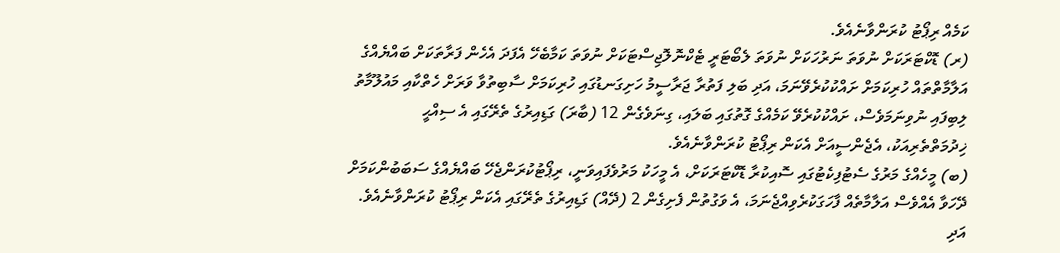ކަމެއް ރިޕޯޓު ކުރަންވާނެއެވެ.
(ރ) ޑޮކްޓަރަކަށް ނުވަތަ ނަރުހަކަށް ނުވަތަ ލެބޯޓަރީ ޓެކްނޮލޮޖިސްޓަކަށް ނުވަތަ ކަމާބެހޭ އެފަދަ އެހެން ފަރާތަކަށް ބައްޔެއްގެ އަލާމާތްތައް ހުރިކަމަށް ށައްކުކުރެވޭނަމަ، އަދި ބަލި ފަތުރާ ޖަރާސީމު ހަށިގަނޑުގައި ހުރިކަމަށް ސާބިތުވާ ވަރަށް ހެތްކާއި މައުލޫމާތު ލިބިފައި ނުވިނަމަވެސް، ށައްކުކުރެވޭ ކަމެއްގެ ގޮތުގައި ބަލައި، ގިނަވެގެން 12 (ބާރަ) ގަޑިއިރުގެ ތެރޭގައި އެ ސިއްޙީ ޚިދުމަތްތެރިއަކު، އެޖެންސީއަށް އެކަން ރިޕޯޓު ކުރަންވާނެއެވެ.
(ބ) މީހެއްގެ މަރުގެ ސެޓުފިކެޓުގައި ސޮއިކުރާ ޑޮކްޓަރަކަށް، އެ މީހަކު މަރުވެފައިވަނީ، ރިޕޯޓުކުރަންޖެހޭ ބައްޔެއްގެ ސަބަބުންކަމަށް ދޭހަވާ އެއްވެސް އަލާމާތެއް ފާހަގަކުރެވިއްޖެނަމަ، އެ ވަގުތުން ފެށިގެން 2 (ދޭއް) ގަޑިއިރުގެ ތެރޭގައި އެކަން ރިޕޯޓު ކުރަންވާނެއެވެ. އަދި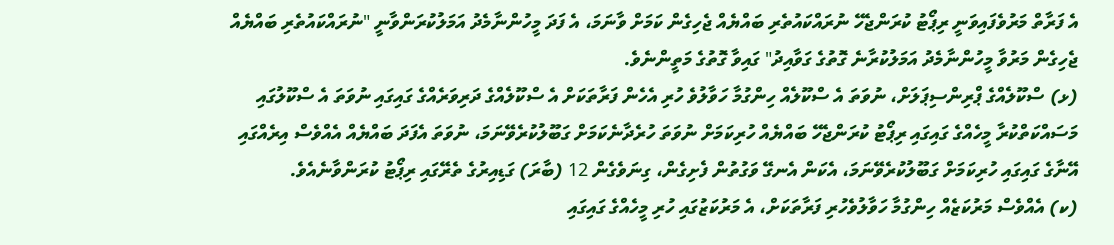އެ ފަރާތް މަރުވެފައިވަނީ ރިޕޯޓު ކުރަންޖެހޭ ނުރައްކައުތެރި ބައްޔެއް ޖެހިގެން ކަމަށް ވާނަމަ، އެ ފަދަ މީހުންނާމެދު އަމަލުކުރަންވާނީ "ނުރައްކައުތެރި ބައްޔެއް ޖެހިގެން މަރުވާ މީހުންނާމެދު އަމަލުކުރާނެ ގޮތުގެ ގަވާއިދު" ގައިވާ ގޮތުގެ މަތީންނެވެ.
(ޅ) ސްކޫލެއްގެ ޕްރިންސިޕަލަށް، ނުވަތަ އެ ސްކޫލެއް ހިންގުމާ ހަވާލުވެ ހުރި އެހެން ފަރާތަކަށް އެ ސްކޫލެއްގެ ދަރިވަރެއްގެ ގައިގައި ނުވަތަ އެ ސްކޫލުގައި މަސައްކަތްކުރާ މީހެއްގެ ގައިގައި ރިޕޯޓު ކުރަންޖެހޭ ބައްޔެއް ހުރިކަމަށް ނުވަތަ ހުރެދާނެކަމަށް ގަބޫލުކުރެވޭނަމަ، ނުވަތަ އެފަދަ ބައްޔެއް އެއްވެސް އިރެއްގައި އޭނާގެ ގައިގައި ހުރިކަމަށް ގަބޫލުކުރެވޭނަމަ، އެކަން އެނގޭ ވަގުތުން ފެށިގެން، ގިނަވެގެން 12 (ބާރަ) ގަޑިއިރުގެ ތެރޭގައި ރިޕޯޓު ކުރަންވާނެއެވެ.
(ކ) އެއްވެސް މަރުކަޒެއް ހިންގުމާ ހަވާލުވެހުރި ފަރާތަކަށް، އެ މަރުކަޒުގައި ހުރި މީހެއްގެ ގައިގައި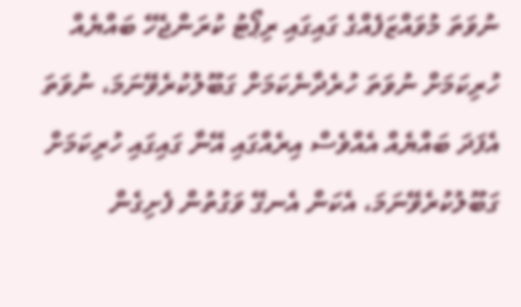ނުވަތަ މުވައްޒަފެއްގެ ގައިގައި ރިޕޯޓު ކުރަންޖެހޭ ބައްޔެއް ހުރިކަމަށް ނުވަތަ ހުރެދާނެކަމަށް ގަބޫލުކުރެވޭނަމަ، ނުވަތަ އެފަދަ ބައްޔެއް އެއްވެސް އިރެއްގައި އޭނާ ގައިގައި ހުރިކަމަށް ގަބޫލުކުރެވޭނަމަ، އެކަން އެނގޭ ވަގުތުން ފެށިގެން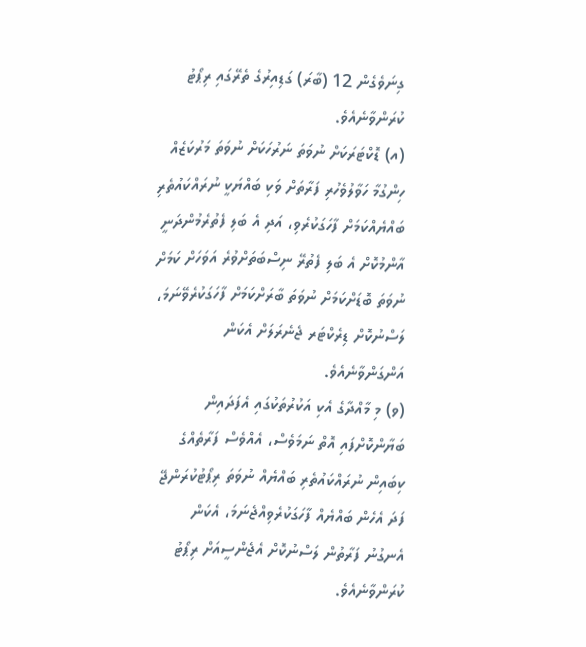ގިނަވެގެން 12 (ބާރަ) ގަޑިއިރުގެ ތެރޭގައި ރިޕޯޓު ކުރަންވާނެއެވެ.
(އ) ޑޮކްޓަރަކަށް ނުވަތަ ނަރުހަކަށް ނުވަތަ މަރުކަޒެއް ހިންގުމާ ހަވާލުވެހުރި ފަރާތަށް ވަކި ބައްޔަކީ ނުރައްކައުތެރި ބައްޔެއްކަމަށް ފާހަގަކުރެވި، އަދި އެ ބަލި ފެތުރެމުންދަނީ އާންމުކޮށް އެ ބަލި ފެތުރޭ ނިސްބަތަށްވުރެ އަވަހަށް ކަމަށް ނުވަތަ ބޮޑަށްކަމަށް ނުވަތަ ބާރަށްކަމަށް ފާހަގަކުރެވޭނަމަ، ލަސްނުކޮށް ޑިރެކްޓަރ ޖެނެރަލަށް އެކަން އަންގަންވާނެއެވެ.
(ވ) މި މާއްދާގެ އެކި އަކުރުތަކުގައި އެފަދައިން ބަޔާންކޮށްފައި އޮތް ނަމަވެސް، އެއްވެސް ފަރާތެއްގެ ކިބައިން ނުރައްކައުތެރި ބައްޔެއް ނުވަތަ ރިޕޯޓުކުރަންޖޭ ފަދަ އެހެން ބައްޔެއް ފާހަގަކުރެވިއްޖެނަމަ، އެކަން އެނގުނު ފަރާތުން ލަސްނުކޮށް އެޖެންސީއަށް ރިޕޯޓު ކުރަންވާނެއެވެ.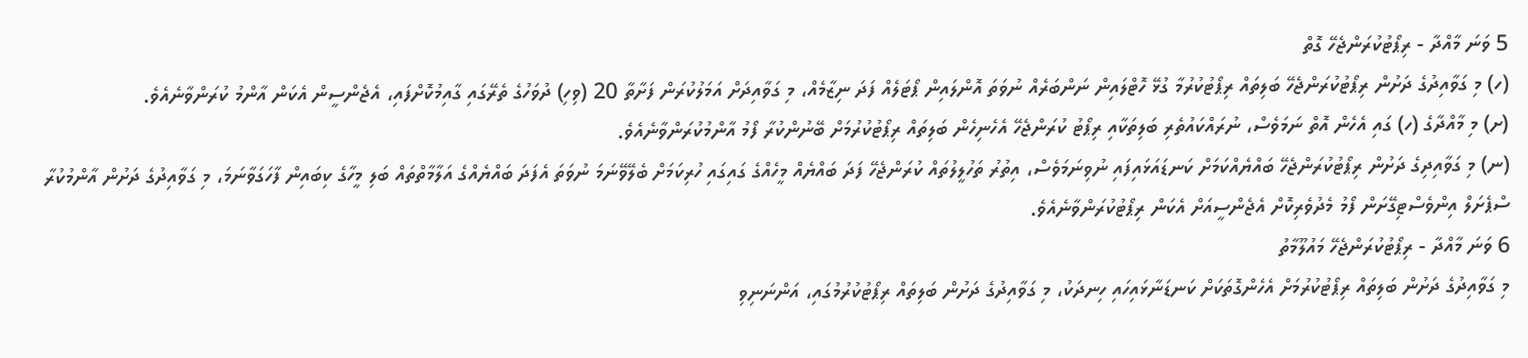5 ވަނަ މާއްދާ - ރިޕޯޓުކުރަންޖެހޭ ގޮތް
(ހ) މި ގަވާއިދުގެ ދަށުން ރިޕޯޓުކުރަންޖެހޭ ބަލިތައް ރިޕޯޓުކުރުމާ ގުޅޭ ހޮޓްލައިން ނަންބަރެއް ނުވަތަ އޮންލައިން ޕޯޓަލެއް ފަދަ ނިޒާމެއް، މި ގަވާއިދަށް އަމަލުކުރަން ފަށާތާ 20 (ވިހި) ދުވަހުގެ ތެރޭގައި ގާއިމުކޮށްފައި، އެޖެންސީން އެކަން އާންމު ކުރަންވާނެއެވެ.
(ށ) މި މާއްދާގެ (ހ) ގައި އެހެން އޮތް ނަމަވެސް، ނުރައްކައުތެރި ބަލިތަކާއި ރިޕޯޓު ކުރަންޖެހޭ އެހެނިހެން ބަލިތައް ރިޕޯޓުކުރުމަށް ބޭނުންކުރާ ފޯމު އާންމުކުރަންވާނެއެވެ.
(ނ) މި ގަވާއިދިގެ ދަށުން ރިޕޯޓުކުރަންޖެހޭ ބައްޔެއްކަމަށް ކަނޑައަޅައިފައި ނުވިނަމަވެސް، އިތުރު ތަހުލީލުތައް ކުރަންޖެހޭ ފަދަ ބައްޔެއް މީހެއްގެ ގައިގައި ހުރިކަމަށް ބެލޭވޭނަމަ ނުވަތަ އެފަދަ ބައްޔެއްގެ އަލާމާތްތައް ބަލި މީހާގެ ކިބައިން ފާހަގަވާނަމަ، މި ގަވާއިދުގެ ދަށުން އާންމުކުރާ ސްޕެށަލް އިންވެސްޓިގޭށަން ފޯމު މެދުވެރިކޮށް އެޖެންސީއަށް އެކަން ރިޕޯޓުކުރަންވާނެއެވެ.
6 ވަނަ މާއްދާ - ރިޕޯޓުކުރަންޖެހޭ މައުލޫމާތު
މި ގަވާއިދުގެ ދަށުން ބަލިތައް ރިޕޯޓުކުރުމަށް އެހެންގޮތަކަށް ކަނޑަނާޅައިހައި ހިނދަކު، މި ގަވާއިދުގެ ދަށުން ބަލިތައް ރިޕޯޓުކުރުމުގައި، އަންނަނިވި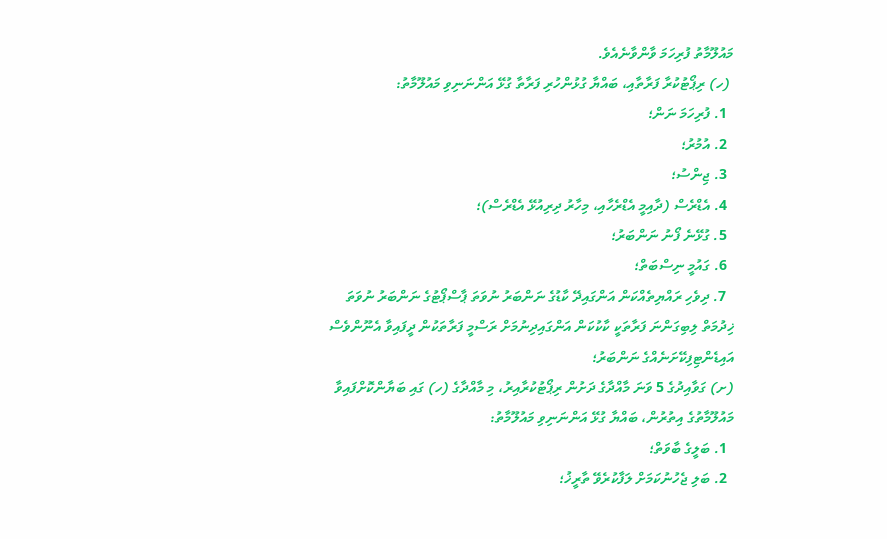މައުލޫމާތު ފުރިހަމަ ވާންވާނެއެވެ.
 (ހ) ރިޕޯޓުކުރާ ފަރާތާއި، ބައްޔާ ގުޅުންހުރި ފަރާތާ ގުޅޭ އަންނަނިވި މައުލޫމާތު:
  1. ފުރިހަމަ ނަން؛
  2. އުމުރު؛
  3. ޖިންސު؛
  4. އެޑްރެސް (ދާއިމީ އެޑްރެހާއި، މިހާރު ދިރިއުޅޭ އެޑްރެސް)؛
  5. ގުޅޭނެ ފޯނު ނަންބަރު؛
  6. ގައުމީ ނިސްބަތް؛
  7. ދިވެހި ރައްޔިތެއްކަން އަންގައިދޭ ކާޑުގެ ނަންބަރު ނުވަތަ ޕާސްޕޯޓުގެ ނަންބަރު ނުވަތަ ޚިދުމަތް ލިބިގަންނަ ފަރާތަކީ ކާކުކަން އަންގައިދިނުމަށް ރަސްމީ ފަރާތަކުން ދީފައިވާ އެނޫންވެސް އައިޑެންޓިފިކޭށަނެއްގެ ނަންބަރު؛
(ށ) ގަވާއިދުގެ 5 ވަނަ މާއްދާގެ ދަށުން ރިޕޯޓުކުރާއިރު، މި މާއްދާގެ (ހ) ގައި ބަޔާންކޮށްފައިވާ މައުލޫމާތުގެ އިތުރުން، ބައްޔާ ގުޅޭ އަންނަނިވި މައުލޫމާތު:
  1. ބަލީގެ ބާވަތް؛
  2. ބަލި ޖެހުނުކަމަށް ލަފާކުރެވޭ ތާރީޚު؛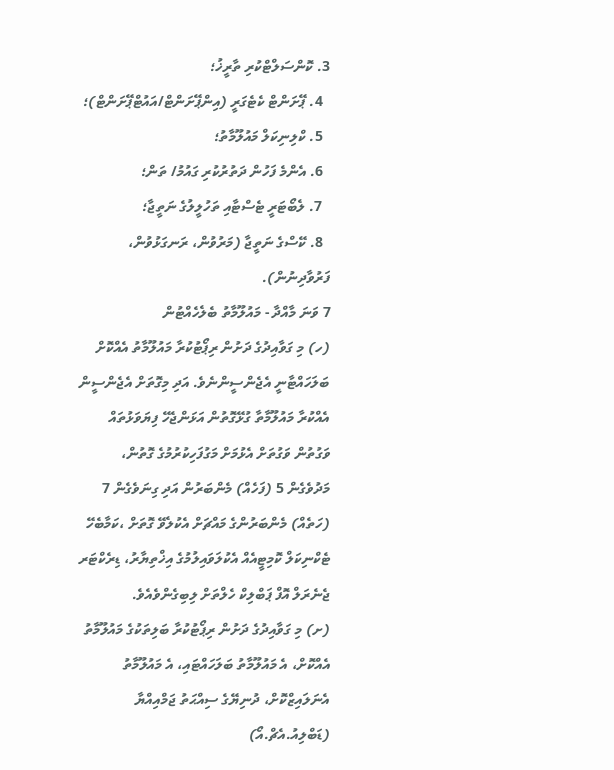3. ކޮންސަލްޓްކުރި ތާރީޚު؛
  4. ޕޭށަންޓް ކެޓެގަރީ (އިންޕޭށަންޓް/އައުޓްޕޭށަންޓް)؛
  5. ކްލިނިކަލް މައުލޫމާތު؛
  6. އެންމެ ފަހުން ދަތުރުކުރި ގައުމު/ ތަން؛
  7. ލެބޯޓަރީ ޓެސްޓާއި ތަހުލީލުގެ ނަތީޖާ؛
  8. ކޭސްގެ ނަތީޖާ (މަރުވުން، ރަނގަޅުވުން، ފަރުވާދިނުން).
7 ވަނަ މާއްދާ - މައުލޫމާތު ބެލެހެއްޓުން
(ހ) މި ގަވާއިދުގެ ދަށުން ރިޕޯޓުކުރާ މައުލޫމާތު އެއްކޮށް ބަލަހައްޓާނީ އެޖެންސީންނެވެ. އަދި މިގޮތަށް އެޖެންސީން އެއްކުރާ މައުލޫމާތާ ގުޅޭގޮތުން އަޅަންޖެހޭ ފިޔަވަޅުތައް ވަގުތުން ވަގުތަށް އެޅުމަށް މަގުފަހިކުރުމުގެ ގޮތުން، މަދުވެގެން 5 (ފަހެއް) މެންބަރުން އަދި ގިނަވެގެން 7 (ހަތެއް) މެންބަރުންގެ މައްޗަށް އެކުލެވޭ ގޮތަށް ،ކަމާބެހޭ ޓެކްނިކަލް ކޮމިޓީއެއް އެކުލަވައިލުމުގެ އިޚްތިޔާރު، ޑިރެކްޓަރ ޖެނެރަލް އޮފް ޕަބްލިކް ހެލްތަށް ލިބިގެންވެއެވެ.
(ށ) މި ގަވާއިދުގެ ދަށުން ރިޕޯޓުކުރާ ބަލިތަކުގެ މައުލޫމާތު އެއްކޮށް، އެ މައުލޫމާތު ބަލަހައްޓައި، އެ މައުލޫމާތު އެނަލައިޒްކޮށް، ދުނިޔޭގެ ސިއްޙަތު ޖަމްއިއްޔާ (ޑަބްލިއު.އެޗް.އޯ)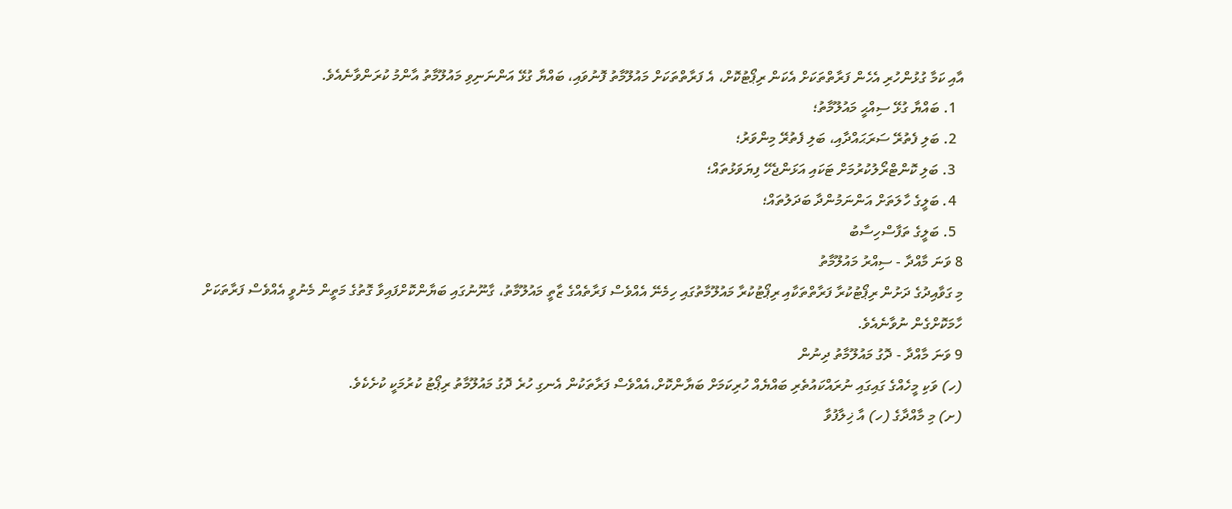އާއި ކަމާ ގުޅުންހުރި އެހެން ފަރާތްތަކަށް އެކަން ރިޕޯޓުކޮށް، އެ ފަރާތްތަކަށް މައުލޫމާތު ފޮނުވައި، ބައްޔާ ގުޅޭ އަންނަނިވި މައުލޫމާތު އާންމު ކުރަންވާނެއެވެ.
  1. ބައްޔާ ގުޅޭ ސިއްޙީ މައުލޫމާތު؛
  2. ބަލި ފެތުރޭ ސަރަޙައްދާއި، ބަލި ފެތުރޭ މިންވަރު؛
  3. ބަލި ކޮންޓްރޯލުކުރުމަށް ޓަކައި އަޅަންޖެހޭ ފިޔަވަޅުތައް؛
  4. ބަލީގެ ހާލަތަށް އަންނަމުންދާ ބަދަލުތައް؛
  5. ބަލީގެ ތަފާސްހިސާބު
8 ވަނަ މާއްދާ - ސިއްރު މައުލޫމާތު
މި ގަވާއިދުގެ ދަށުން ރިޕޯޓުކުރާ ފަރާތްތަކާއި ރިޕޯޓުކުރާ މައުލޫމާތުގައި ހިމެނޭ އެއްވެސް ފަރާތެއްގެ ޒާތީ މައުލޫމާތު، ގާނޫނުގައި ބަޔާންކޮށްފައިވާ ގޮތުގެ މަތީން މެނުވީ އެއްވެސް ފަރާތަކަށް ހާމަކޮށްގެން ނުވާނެއެވެ.
9 ވަނަ މާއްދާ - ދޮގު މައުލޫމާތު ދިނުން
(ހ) ވަކި މީހެއްގެ ގައިގައި ނުރައްކައުތެރި ބައްޔެއް ހުރިކަމަށް ބަޔާންކޮށް،އެއްވެސް ފަރާތަކުން އެނގި ހުރެ ދޮގު މައުލޫމާތު ރިޕޯޓު ކުރުމަކީ ކުށެކެވެ.
(ށ) މި މާއްދާގެ (ހ) އާ ޚިލާފުވާ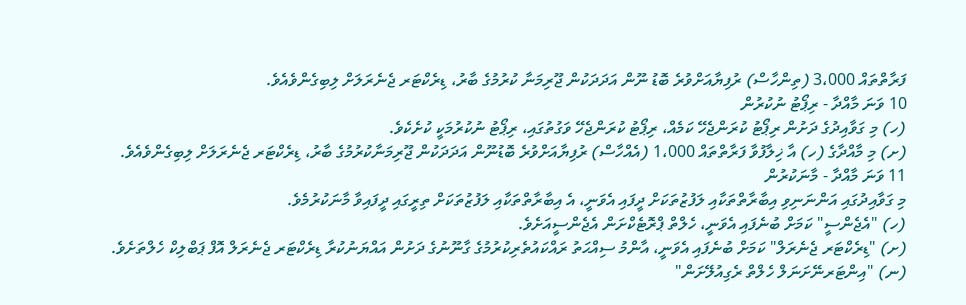ފަރާތްތައް 3،000 (ތިންހާސް) ރުފިޔާއަށްވުރެ ބޮޑު ނޫން އަދަދަކުން ޖޫރިމަނާ ކުރުމުގެ ބާރު، ޑިރެކްޓަރ ޖެނެރަލަށް ލިބިގެންވެއެވެ.
10 ވަނަ މާއްދާ - ރިޕޯޓު ނުކުރުން
(ހ) މި ގަވާއިދުގެ ދަށުން ރިޕޯޓު ކުރަންޖެހޭ ކަމެއް، ރިޕޯޓު ކުރަންޖެހޭ ވަގުތުގައި، ރިޕޯޓު ނުކުރުމަކީ ކުށެކެވެ.
(ށ) މި މާއްދާގެ (ހ) އާ ޚިލާފުވާ ފަރާތްތައް 1،000 (އެއްހާސް) ރުފިޔާއަށްވުރެ ބޮޑުނޫން އަދަދަކުން ޖޫރިމަނާކުރުމުގެ ބާރު، ޑިރެކްޓަރ ޖެނެރަލަށް ލިބިގެންވެއެވެ.
11 ވަނަ މާއްދާ - މާނަކުރުން
މި ގަވާއިދުގައި އަންނަނިވި އިބާރާތްތަކާއި ލަފުޒުތަކަށް ދީފައި އެވަނީ، އެ އިބާރާތްތަކާއި ލަފުޒުތަކަށް ތިރީގައި ދީފައިވާ މާނަކުރުމެވެ.
(ހ) "އެޖެންސީ" ކަމަށް ބުނެފައި އެވަނީ، ހެލްތް ޕްރޮޓެކްށަން އެޖެންސީއަށެވެ.
(ށ) "ޑިރެކްޓަރ ޖެނެރަލް" ކަމަށް ބުނެފައި އެވަނީ، އާންމު ސިއްޙަތު ރައްކައުތެރިކުރުމުގެ ގާނޫނުގެ ދަށުން އައްޔަނުކުރާ ޑިރެކްޓަރ ޖެނެރަލް އޮފް ޕަބްލިކް ހެލްތަށެވެ.
(ނ) "އިންޓަރނޭށަނަލް ހެލްތް ރެގިއުލޭށަން"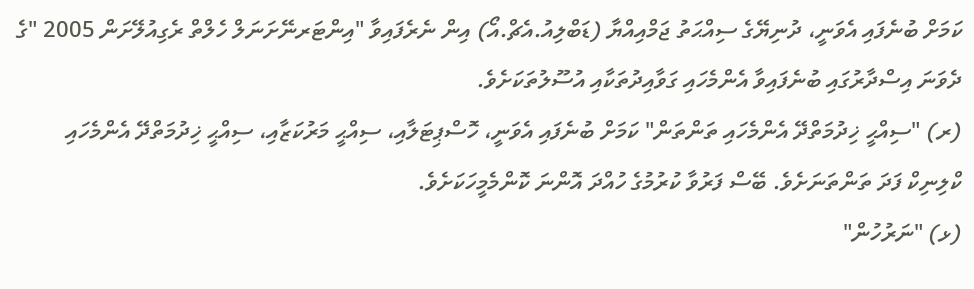ކަމަށް ބުނެފައި އެވަނީ، ދުނިޔޭގެ ސިއްޙަތު ޖަމްއިއްޔާ (ޑަބްލިއު.އެޗް.އޯ) އިން ނެރެފައިވާ "އިންޓަރނޭށަނަލް ހެލްތް ރެގިއުލޭށަން 2005 "ގެ ދެވަނަ އިސްދާރުގައި ބުނެފައިވާ އެންމެހައި ގަވާއިދުތަކާއި އުސޫލުތަކަށެވެ.
(ރ) "ސިއްޙީ ޚިދުމަތްދޭ އެންމެހައި ތަންތަން" ކަމަށް ބުނެފައި އެވަނީ، ހޮސްޕިޓަލާއި، ސިއްޙީ މަރުކަޒާއި، ސިއްޙީ ޚިދުމަތްދޭ އެންމެހައި ކްލިނިކް ފަދަ ތަންތަނަށެވެ. ބޭސް ފަރުވާ ކުރުމުގެ ހުއްދަ އޮންނަ ކޮންމެމީހަކަށެވެ.
(ޅ) "ނަރުހުން"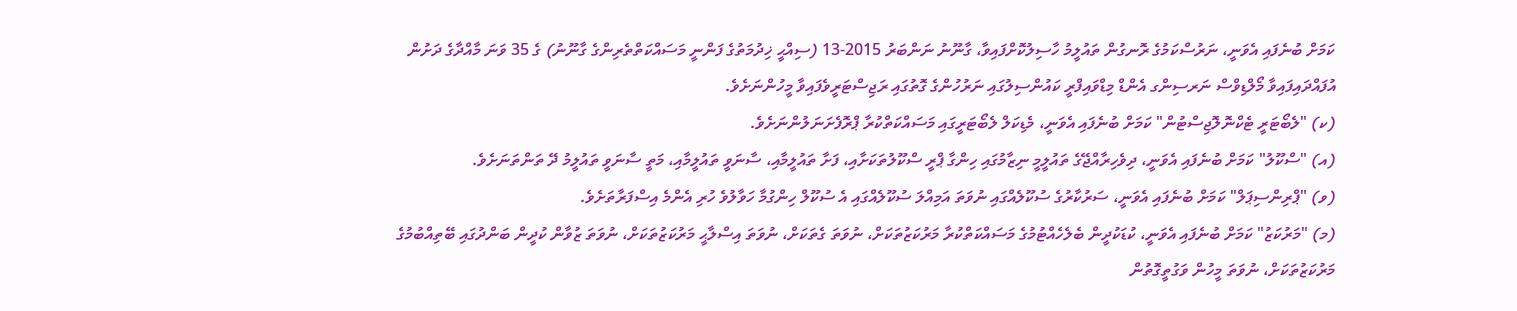ކަމަށް ބުނެފައި އެވަނީ، ނަރުސްކަމުގެ ރޮނގުން ތައުލީމު ހާސިލުކޮށްފައިވާ، ގާނޫނު ނަންބަރު 2015-13 (ސިއްޙީ ޚިދުމަތުގެ ފަންނީ މަސައްކަތްތެރިންގެ ގާނޫނު) ގެ 35 ވަނަ މާއްދާގެ ދަށުން އުފައްދައިފައިވާ މޯލްޑިވްސް ނަރސިންގ އެންޑް މިޑްވައިފްރީ ކައުންސިލުގައި ނަރުހުންގެ ގޮތުގައި ރަޖިސްޓަރީވެފައިވާ މީހުންނަށެވެ.
(ކ) "ލެބޯޓަރީ ޓެކްނޮލޮޖިސްޓުން" ކަމަށް ބުނެފައި އެވަނީ، މެޑިކަލް ލެބޯޓަރީގައި މަސައްކަތްކުރާ ޕްރޮފެށަނަލުންނަށެވެ.
(އ) "ސްކޫލު" ކަމަށް ބުނެފައި އެވަނީ، ދިވެހިރާއްޖޭގެ ތައުލީމީ ނިޒާމުގައި ހިންގާ ޕްރީ ސްކޫލުތަކަށާއި، ފަށާ ތައުލީމާއި، ސާނަވީ ތައުލީމާއި، މަތީ ސާނަވީ ތައުލީމު ދޭ ތަންތަނަށެވެ.
(ވ) "ޕްރިންސިޕަލް" ކަމަށް ބުނެފައި އެވަނީ، ސަރުކާރުގެ ސުކޫލެއްގައި ނުވަތަ އަމިއްލަ ސުކޫލެއްގައި އެ ސުކޫލް ހިންގުމާ ހަވާލުވެ ހުރި އެންމެ އިސްފަރާތަށެވެ.
(މ) "މަރުކަޒު" ކަމަށް ބުނެފައި އެވަނީ، ކުޑަކުދީން ބެލެހެއްޓުމުގެ މަސައްކަތްކުރާ މަރުކަޒުތަކަށް، ނުވަތަ ގެތަކަށް، ނުވަތަ އިސްލާޙީ މަރުކަޒުތަކަށް، ނުވަތަ ޒުވާން ކުދީން ބަންދުގައި ބޭތިއްބުމުގެ މަރުކަޒުތަކަށް، ނުވަތަ މީހުން ވަގުތީގޮތުން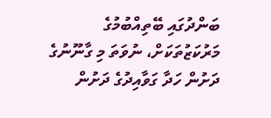ބަންދުގައި ބޭތިއްބުމުގެ މަރުކަޒުތަކަށް، ނުވަތަ މި ގާނޫނުގެ ދަށުން ހަދާ ގަވާއިދުގެ ދަށުން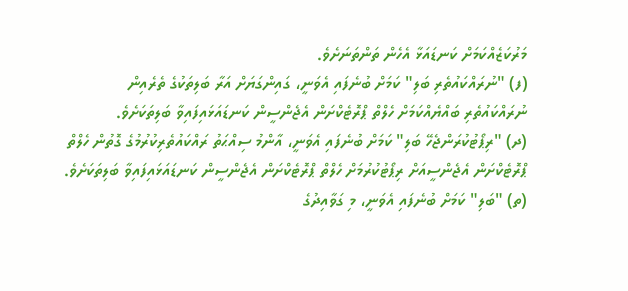މަރުކަޒެއްކަމަށް ކަނޑައަޅާ އެހެން ތަންތަނަށެވެ.
(ފ) "ނުރައްކައުތެރި ބަލި" ކަމަށް ބުނެފައި އެވަނީ، ގައިންގަޔަށް އަރާ ބަލިތަކުގެ ތެރެއިން ނުރައްކައުތެރި ބައްޔެއްކަމަށް ހެލްތް ޕްރޮޓެކްށަން އެޖެންސީން ކަނޑައަޅައިފައިވާ ބަލިތަކަށެވެ.
(ދ) "ރިޕޯޓުކުރަންޖެހޭ ބަލި" ކަމަށް ބުނެފައި އެވަނީ، އާންމު ސިއްޙަތު ރައްކައުތެރިކުރުމުގެ ގޮތުން ހެލްތް ޕްރޮޓެކްށަން އެޖެންސީއަށް ރިޕޯޓުކުރުމަށް ހެލްތް ޕްރޮޓެކްށަން އެޖެންސީން ކަނޑައަޅައިފައިވާ ބަލިތަކަށެވެ.
(ތ) "ބަލި" ކަމަށް ބުނެފައި އެވަނީ، މި ގަވާއިދުގެ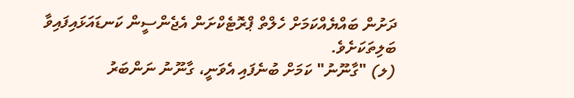ދަށުން ބައްޔެއްކަމަށް ހެލްތް ޕްރޮޓެކްށަން އެޖެންސީން ކަނޑައަޅައިފައިވާ ބަލިތަކަށެވެ.
(ލ) "ގާނޫނު" ކަމަށް ބުނެފައި އެވަނީ، ގާނޫނު ނަންބަރު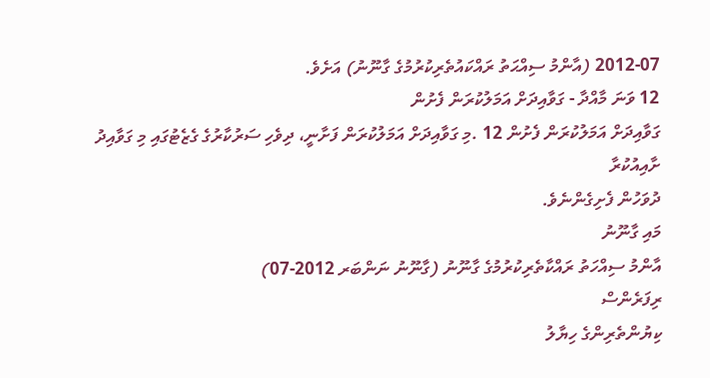2012-07 (އާންމު ސިއްޙަތު ރައްކައުތެރިކުރުމުގެ ގާނޫނު) އަށެވެ.
12 ވަނަ މާއްދާ - ގަވާއިދަށް އަމަލުކުރަން ފެށުން
ގަވާއިދަށް އަމަލުކުރަން ފެށުން 12 .މި ގަވާއިދަށް އަމަލުކުރަން ފަށާނީ، ދިވެހި ސަރުކާރުގެ ގެޒެޓުގައި މި ގަވާއިދު ށާއިއުކުރާ
ދުވަހުން ފެށިގެންނެވެ.
މައި ގާނޫނު
އާންމު ސިއްހަތު ރައްކާތެރިކުރުމުގެ ގާނޫނު (ގާނޫނު ނަންބަރ 2012-07)
ރިފަރެންސް
ކިޔުންތެރިންގެ ހިޔާލު